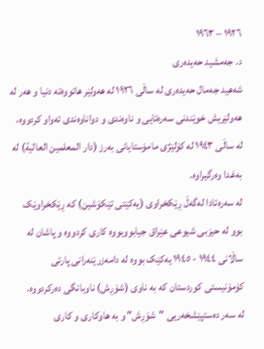١٩٢٦ – ١٩٦٣
د. جەمشید حەیدەری
شەهید جەمال حەیدەری لە ساڵی ١٩٢٦ لە هەولێر هاتووەتە دنیا و هەر لە هەولێریش خوێندنی سەرەتایی و ناوەندی و دواناوەندی تەواو کردووە، لە ساڵی ١٩٤٣ لە کۆلێژی مامۆستایانی بەرز (دار المعلمين العالية) لە بەغدا وەرگیراوە.
لە سەرەتادا لەگەڵ ڕێکخراوی (یەکێتی تێکۆشین) کە ڕێکخراوێک بوو لە حیزبی شیوعی عێراق جیابووبووە کاری کردووە و پاشان لە ساڵانی ١٩٤٤ - ١٩٤٥ یەکێک بووە لە دامەزرێنەرانی پارتی کۆمۆنیستی کوردستان کە بە ناوی (شۆڕش) ناوبانگی دەرکردووە.
لە سەر دەستپێشخەریی "شۆڕش" و بە هاوکاری و کاری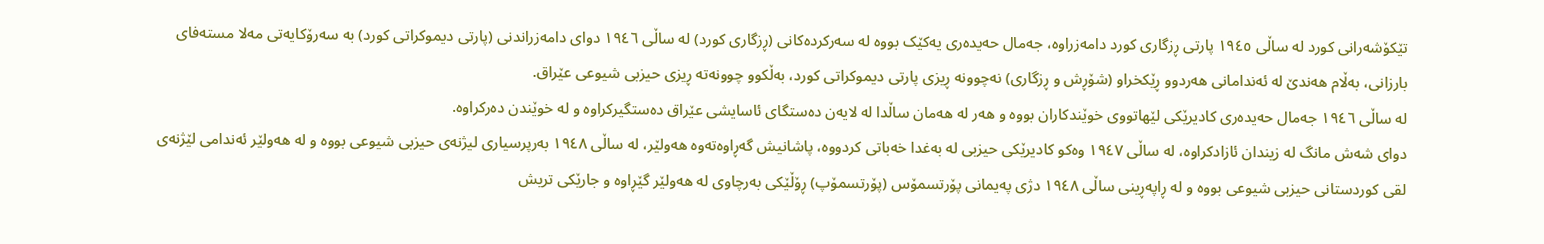تێکۆشەرانی کورد لە ساڵی ١٩٤٥ پارتی ڕزگاری کورد دامەزراوە، جەمال حەیدەری یەکێک بووە لە سەرکردەکانی (ڕزگاری کورد) لە ساڵی ١٩٤٦ دوای دامەزراندنی (پارتی دیموکراتی کورد) بە سەرۆکایەتی مەلا مستەفای بارزانی، بەڵام هەندێ لە ئەندامانی هەردوو ڕێکخراو (شۆڕش و ڕزگاری) نەچوونە ڕیزی پارتی دیموکراتی کورد، بەڵکوو چوونەتە ڕیزی حیزبی شیوعی عێراق.
لە ساڵی ١٩٤٦ جەمال حەیدەری کادیرێکی لێهاتووی خوێندکاران بووە و هەر لە هەمان ساڵدا لە لایەن دەستگای ئاسایشی عێراق دەستگیرکراوە و لە خوێندن دەرکراوە.
دوای شەش مانگ لە زیندان ئازادکراوە، لە ساڵی ١٩٤٧ وەکو کادیرێکی حیزبی لە بەغدا خەباتی کردووە، پاشانیش گەڕاوەتەوە هەولێر، لە ساڵی ١٩٤٨ بەرپرسیاری لیژنەی حیزبی شیوعی بووە و لە هەولێر ئەندامی لێژنەی لقی کوردستانی حیزبی شیوعی بووە و لە ڕاپەڕینی ساڵی ١٩٤٨ دژی پەیمانی پۆرتسمۆس (پۆرتسمۆپ) ڕۆڵێکی بەرچاوی لە هەولێر گێڕاوە و جارێکی تریش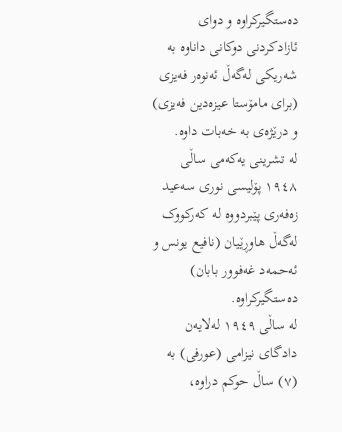دەستگیرکراوە و دوای ئازادکردنی دوکانی داناوە بە شەریکی لەگەڵ ئەنوەر فەیزی (برای مامۆستا عیزەدین فەیزی) و درێژەی بە خەبات داوە.
لە تشرینی یەکەمی ساڵی ١٩٤٨ پۆلیسی نوری سەعید زەفەری پێبردووە لە کەرکووک لەگەڵ هاوڕێیان (نافیع یونس و ئەحمەد غەفوور بابان) دەستگیرکراوە.
لە ساڵی ١٩٤٩ لەلایەن دادگای نیزامی (عورفی) بە (٧) ساڵ حوکم دراوە،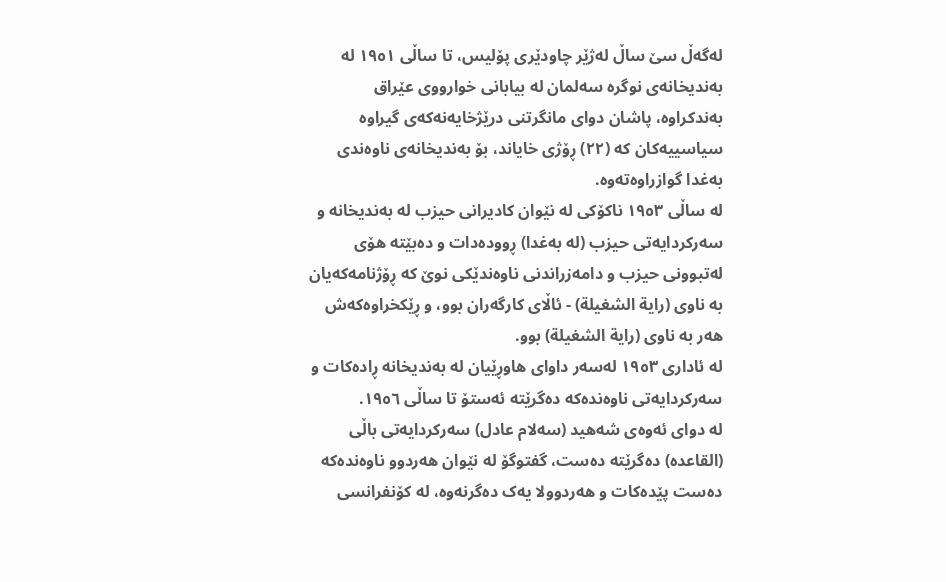لەگەڵ سێ ساڵ لەژێر چاودێری پۆلیس، تا ساڵی ١٩٥١ لە بەندیخانەی نوگرە سەلمان لە بیابانی خوارووی عێراق بەندکراوە، پاشان دوای مانگرتنی درێژخایەنەکەی گیراوە سیاسییەکان کە (٢٢) ڕۆژی خایاند، بۆ بەندیخانەی ناوەندی بەغدا گوازراوەتەوە.
لە ساڵی ١٩٥٣ ناکۆکی لە نێوان کادیرانی حیزب لە بەندیخانە و سەرکردایەتی حیزب (لە بەغدا) ڕوودەدات و دەبێتە هۆی لەتبوونی حیزب و دامەزراندنی ناوەندێکی نوێ کە ڕۆژنامەکەیان بە ناوی (راية الشغيلة) - ئاڵای کارگەران بوو، و ڕێکخراوەکەش هەر بە ناوی (راية الشغيلة) بوو.
لە ئاداری ١٩٥٣ لەسەر داوای هاوڕێیان لە بەندیخانە ڕادەکات و سەرکردایەتی ناوەندەکە دەگرێتە ئەستۆ تا ساڵی ١٩٥٦.
لە دوای ئەوەی شەهید (سەلام عادل) سەرکردایەتی باڵی (القاعده) دەگرێتە دەست، گفتوگۆ لە نێوان هەردوو ناوەندەکە دەست پێدەکات و هەردوولا یەک دەگرنەوە، لە کۆنفرانسی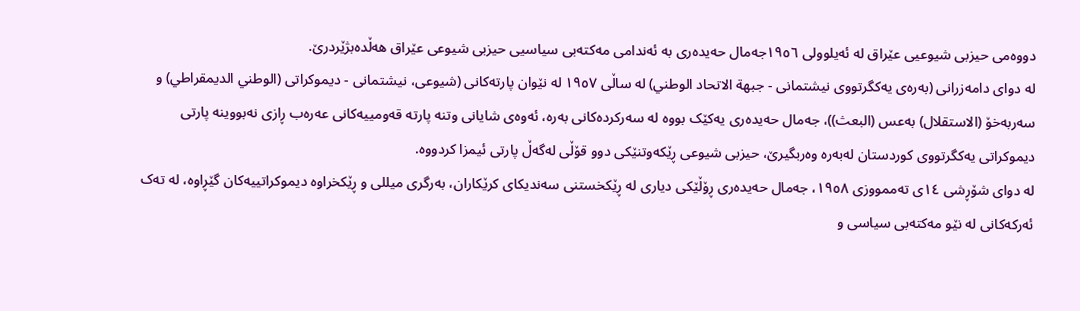دووەمی حیزبی شیوعیی عێراق لە ئەیلوولی ١٩٥٦جەمال حەیدەری بە ئەندامی مەکتەبی سیاسیی حیزبی شیوعی عێراق هەڵدەبژێردرێ.
له دوای دامەزرانی (بەرەی یەکگرتووی نیشتمانی - جبهة الاتحاد الوطني) لە ساڵی ١٩٥٧ لە نێوان پارتەکانی (شیوعی، نیشتمانی - دیموکراتی (الوطني الديمقراطي) و سەربەخۆ (الاستقلال) بەعس (البعث))، جەمال حەیدەری یەکێک بووە لە سەرکردەکانی بەرە، ئەوەی شایانی وتنە پارتە قەومییەکانی عەرەب ڕازی نەبووینە پارتی دیموکراتی یەکگرتووی کوردستان لەبەرە وەربگیرێ، حیزبی شیوعی ڕێکەوتنێکی دوو قۆڵی لەگەڵ پارتی ئیمزا کردووە.
له دوای شۆڕشی ١٤ی تەممووزی ١٩٥٨، جەمال حەیدەری ڕۆڵێکی دیاری لە ڕێکخستنی سەندیکای کرێکاران، بەرگری میللی و ڕێکخراوە دیموکراتییەکان گێڕاوە، لە تەک ئەرکەکانی لە نێو مەکتەبی سیاسی و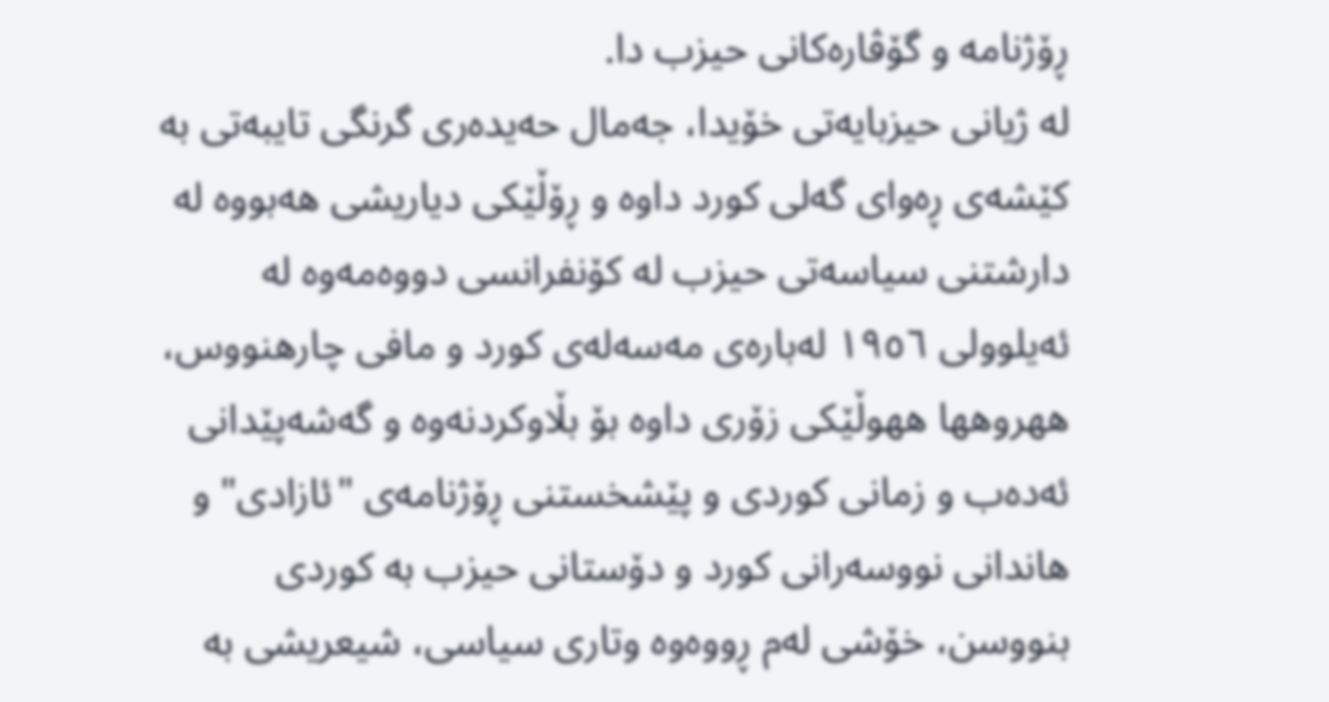ڕۆژنامە و گۆڤارەکانی حیزب دا.
لە ژیانی حیزبایەتی خۆیدا، جەمال حەیدەری گرنگی تایبەتی بە کێشەی ڕەوای گەلی کورد داوە و ڕۆڵێکی دیاریشی هەبووە لە دارشتنی سیاسەتی حیزب لە کۆنفرانسی دووەمەوە لە ئەیلوولی ١٩٥٦ لەبارەی مەسەلەی کورد و مافی چارهنووس، ههروهها ههوڵێكی زۆری داوە بۆ بڵاوکردنەوە و گەشەپێدانی ئەدەب و زمانی کوردی و پێشخستنی ڕۆژنامەی "ئازادی" و هاندانی نووسەرانی کورد و دۆستانی حیزب بە کوردی بنووسن، خۆشی لەم ڕووەوە وتاری سیاسی، شیعریشی بە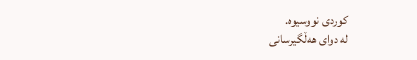کوردی نووسیوە.
له دوای هەڵگیرسانی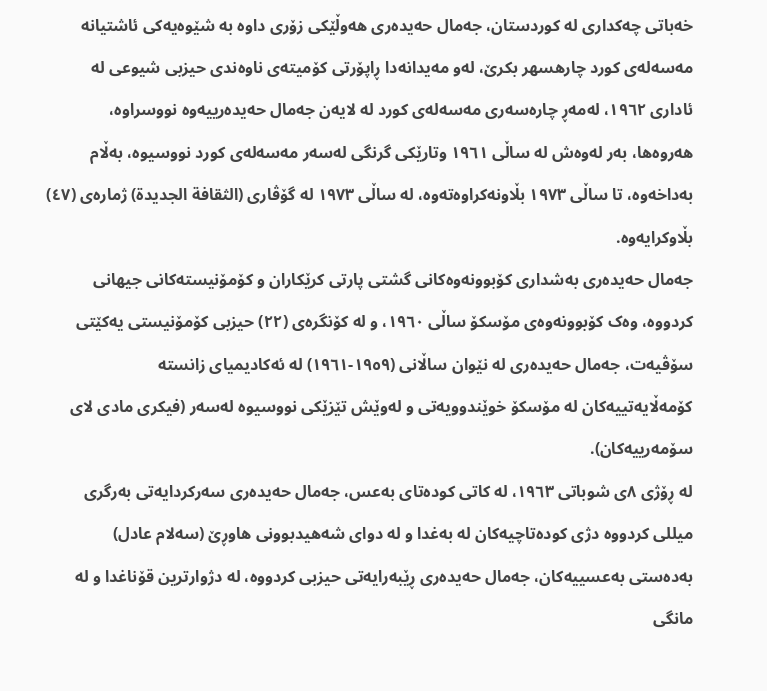خەباتی چەکداری لە کوردستان، جەمال حەیدەری هەوڵێکی زۆری داوە بە شێوەیەکی ئاشتیانە مەسەلەی کورد چارهسهر بکرێ، لەو مەیدانەدا ڕاپۆرتی کۆمیتەی ناوەندی حیزبی شیوعی لە ئاداری ١٩٦٢، لەمەڕ چارەسەری مەسەلەی کورد لە لایەن جەمال حەیدەرییەوە نووسراوە،
هەروەها، بەر لەوەش لە ساڵی ١٩٦١ وتارێکی گرنگی لەسەر مەسەلەی کورد نووسیوە، بەڵام بەداخەوە، تا ساڵی ١٩٧٣ بڵاونەکراوەتەوە، لە ساڵی ١٩٧٣ لە گۆڤاری (الثقافة الجديدة) ژمارەی (٤٧) بڵاوکرایەوە.
جەمال حەیدەری بەشداری کۆبوونەوەکانی گشتی پارتی کرێکاران و کۆمۆنیستەکانی جیهانی کردووە، وەک کۆبوونەوەی مۆسکۆ ساڵی ١٩٦٠، و لە کۆنگرەی (٢٢) حیزبی کۆمۆنیستی یەکێتی سۆڤیەت، جەمال حەیدەری لە نێوان ساڵانی (١٩٥٩-١٩٦١) لە ئەکادیمیای زانستە کۆمەڵایەتییەکان لە مۆسکۆ خوێندوویەتی و لەوێش تێزێکی نووسیوە لەسەر (فیکری مادی لای سۆمەرییەکان).
لە ڕۆژی ٨ی شوباتی ١٩٦٣، لە کاتی کودەتای بەعس، جەمال حەیدەری سەرکردایەتی بەرگری میللی کردووە دژی کودەتاچیەکان لە بەغدا و لە دوای شەهیدبوونی هاوڕێ (سەلام عادل) بەدەستی بەعسییەکان، جەمال حەیدەری ڕێبەرایەتی حیزبی کردووە، لە دژوارترین قۆناغدا و لە مانگی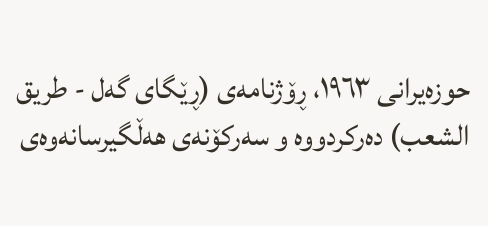حوزەیرانی ١٩٦٣، ڕۆژنامەی (ڕێگای گەل - طريق الشعب) دەرکردووە و سەرکۆنەی هەڵگیرسانەوەی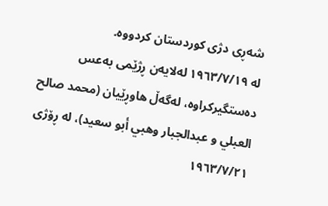شەڕی دژی کوردستان کردووە.
لە ١٩٦٣/٧/١٩ لەلایەن ڕژێمی بەعس دەستگیرکراوە، لەگەڵ هاوڕێیان (محمد صالح العبلي و عبدالجبار وهبي أبو سعيد)، لە ڕۆژی ١٩٦٣/٧/٢١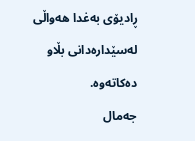ڕادیۆی بەغدا هەواڵی لەسێدارەدانی بڵاو دەکاتەوە.
جەمال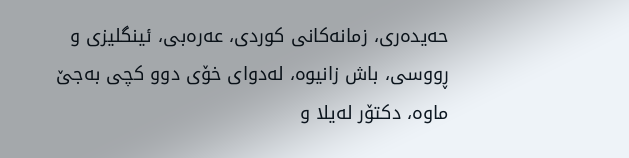حەیدەری، زمانەکانی کوردی، عەرەبی، ئینگلیزی و ڕووسی، باش زانیوە، لەدوای خۆی دوو کچی بەجێ ماوە، دکتۆر لەیلا و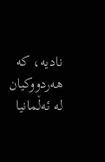نادیە، کە هەردووکیان لە ئەڵمانیا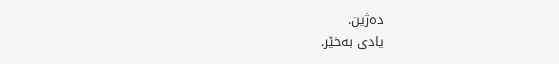دەژین.
یادی بەخێر.